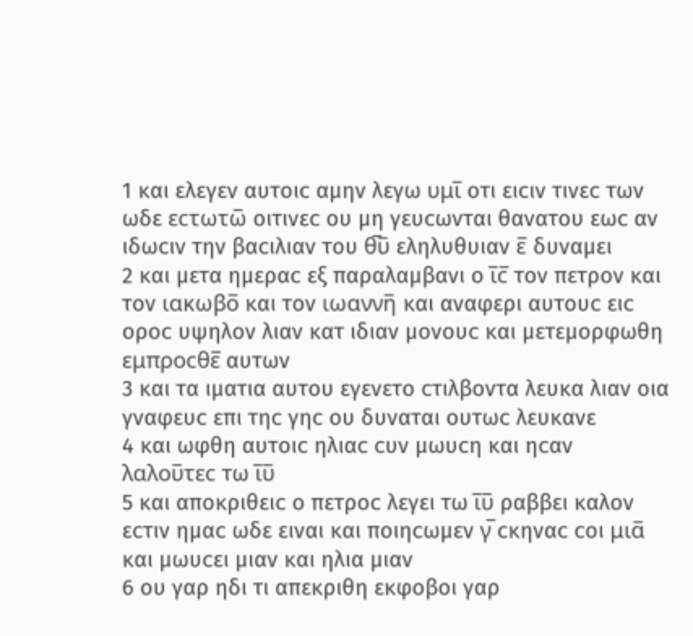1 και ελεγεν αυτοιϲ αμην λεγω υμι̅ οτι ειϲιν τινεϲ των ωδε εϲτωτω̅ οιτινεϲ ου μη γευϲωνται θανατου εωϲ αν ιδωϲιν την βαϲιλιαν του θ̅υ̅ εληλυθυιαν ε̅ δυναμει
2 και μετα ημεραϲ εξ παραλαμβανι ο ι̅ϲ̅ τον πετρον και τον ιακωβο̅ και τον ιωαννη̅ και αναφερι αυτουϲ ειϲ οροϲ υψηλον λιαν κατ ιδιαν μονουϲ και μετεμορφωθη εμπροϲθε̅ αυτων
3 και τα ιματια αυτου εγενετο ϲτιλβοντα λευκα λιαν οια γναφευϲ επι τηϲ γηϲ ου δυναται ουτωϲ λευκανε
4 και ωφθη αυτοιϲ ηλιαϲ ϲυν μωυϲη και ηϲαν λαλου̅τεϲ τω ι̅υ̅
5 και αποκριθειϲ ο πετροϲ λεγει τω ι̅υ̅ ραββει καλον εϲτιν ημαϲ ωδε ειναι και ποιηϲωμεν γ̅ ϲκηναϲ ϲοι μια̅ και μωυϲει μιαν και ηλια μιαν
6 ου γαρ ηδι τι απεκριθη εκφοβοι γαρ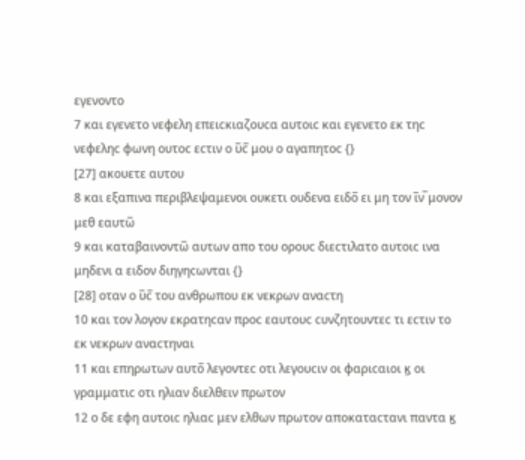εγενοντο
7 και εγενετο νεφελη επειϲκιαζουϲα αυτοιϲ και εγενετο εκ τηϲ νεφεληϲ φωνη ουτοϲ εϲτιν ο υ̅ϲ̅ μου ο αγαπητοϲ {}
[27] ακουετε αυτου
8 και εξαπινα περιβλεψαμενοι ουκετι ουδενα ειδο̅ ει μη τον ι̅ν̅ μονον μεθ εαυτω̅
9 και καταβαινοντω̅ αυτων απο του ορουϲ διεϲτιλατο αυτοιϲ ινα μηδενι α ειδον διηγηϲωνται {}
[28] οταν ο υ̅ϲ̅ του ανθρωπου εκ νεκρων αναϲτη
10 και τον λογον εκρατηϲαν προϲ εαυτουϲ ϲυνζητουντεϲ τι εϲτιν το εκ νεκρων αναϲτηναι
11 και επηρωτων αυτο̅ λεγοντεϲ οτι λεγουϲιν οι φαριϲαιοι ϗ οι γραμματιϲ οτι ηλιαν διελθειν πρωτον
12 ο δε εφη αυτοιϲ ηλιαϲ μεν ελθων πρωτον αποκαταϲτανι παντα ϗ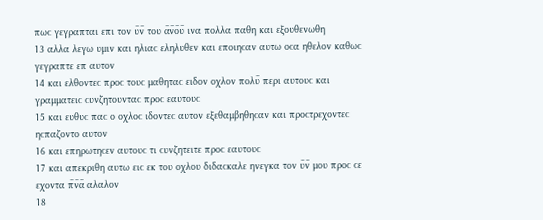πωϲ γεγραπται επι τον υ̅ν̅ του α̅ν̅ο̅υ̅ ινα πολλα παθη και εξουθενωθη
13 αλλα λεγω υμιν και ηλιαϲ εληλυθεν και εποιηϲαν αυτω οϲα ηθελον καθωϲ γεγραπτε επ αυτον
14 και ελθοντεϲ προϲ τουϲ μαθηταϲ ειδον οχλον πολυ̅ περι αυτουϲ και γραμματειϲ ϲυνζητουνταϲ προϲ εαυτουϲ
15 και ευθυϲ παϲ ο οχλοϲ ιδοντεϲ αυτον εξεθαμβηθηϲαν και προϲτρεχοντεϲ ηϲπαζοντο αυτον
16 και επηρωτηϲεν αυτουϲ τι ϲυνζητειτε προϲ εαυτουϲ
17 και απεκριθη αυτω ειϲ εκ του οχλου διδαϲκαλε ηνεγκα τον υ̅ν̅ μου προϲ ϲε εχοντα π̅ν̅α̅ αλαλον
18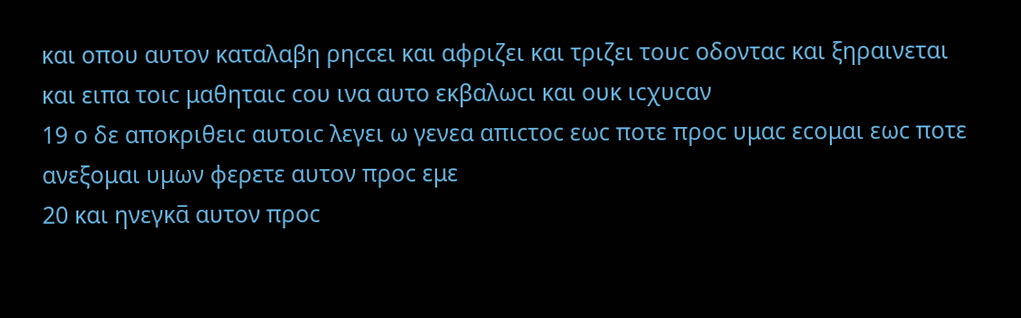και οπου αυτον καταλαβη ρηϲϲει και αφριζει και τριζει τουϲ οδονταϲ και ξηραινεται και ειπα τοιϲ μαθηταιϲ ϲου ινα αυτο εκβαλωϲι και ουκ ιϲχυϲαν
19 ο δε αποκριθειϲ αυτοιϲ λεγει ω γενεα απιϲτοϲ εωϲ ποτε προϲ υμαϲ εϲομαι εωϲ ποτε ανεξομαι υμων φερετε αυτον προϲ εμε
20 και ηνεγκα̅ αυτον προϲ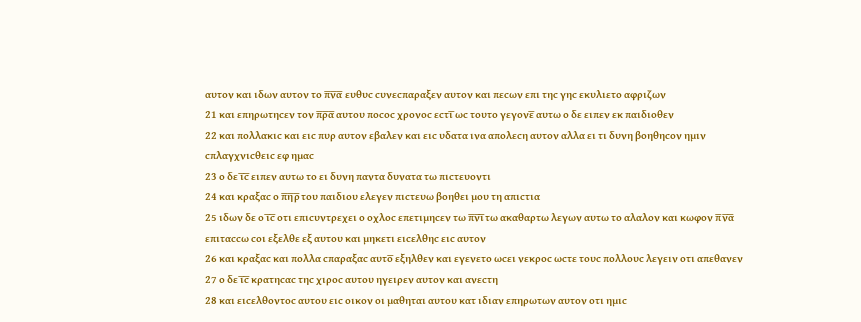αυτον και ιδων αυτον το π̅ν̅α̅ ευθυϲ ϲυνεϲπαραξεν αυτον και πεϲων επι τηϲ γηϲ εκυλιετο αφριζων
21 και επηρωτηϲεν τον π̅ρ̅α̅ αυτου ποϲοϲ χρονοϲ εϲτι̅ ωϲ τουτο γεγονε̅ αυτω ο δε ειπεν εκ παιδιοθεν
22 και πολλακιϲ και ειϲ πυρ αυτον εβαλεν και ειϲ υδατα ινα απολεϲη αυτον αλλα ει τι δυνη βοηθηϲον ημιν ϲπλαγχνιϲθειϲ εφ ημαϲ
23 ο δε ι̅ϲ̅ ειπεν αυτω το ει δυνη παντα δυνατα τω πιϲτευοντι
24 και κραξαϲ ο π̅η̅ρ̅ του παιδιου ελεγεν πιϲτευω βοηθει μου τη απιϲτια
25 ιδων δε ο ι̅ϲ̅ οτι επιϲυντρεχει ο οχλοϲ επετιμηϲεν τω π̅ν̅ι̅ τω ακαθαρτω λεγων αυτω το αλαλον και κωφον π̅ν̅α̅ επιταϲϲω ϲοι εξελθε εξ αυτου και μηκετι ειϲελθηϲ ειϲ αυτον
26 και κραξαϲ και πολλα ϲπαραξαϲ αυτο̅ εξηλθεν και εγενετο ωϲει νεκροϲ ωϲτε τουϲ πολλουϲ λεγειν οτι απεθανεν
27 ο δε ι̅ϲ̅ κρατηϲαϲ τηϲ χιροϲ αυτου ηγειρεν αυτον και ανεϲτη
28 και ειϲελθοντοϲ αυτου ειϲ οικον οι μαθηται αυτου κατ ιδιαν επηρωτων αυτον οτι ημιϲ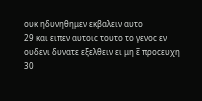ουκ ηδυνηθημεν εκβαλειν αυτο
29 και ειπεν αυτοιϲ τουτο το γενοϲ εν ουδενι δυνατε εξελθειν ει μη ε̅ προϲευχη
30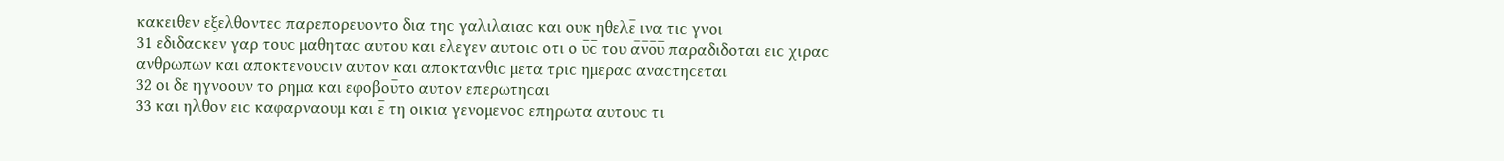κακειθεν εξελθοντεϲ παρεπορευοντο δια τηϲ γαλιλαιαϲ και ουκ ηθελε̅ ινα τιϲ γνοι
31 εδιδαϲκεν γαρ τουϲ μαθηταϲ αυτου και ελεγεν αυτοιϲ οτι ο υ̅ϲ̅ του α̅ν̅ο̅υ̅ παραδιδοται ειϲ χιραϲ ανθρωπων και αποκτενουϲιν αυτον και αποκτανθιϲ μετα τριϲ ημεραϲ αναϲτηϲεται
32 οι δε ηγνοουν το ρημα και εφοβου̅το αυτον επερωτηϲαι
33 και ηλθον ειϲ καφαρναουμ και ε̅ τη οικια γενομενοϲ επηρωτα αυτουϲ τι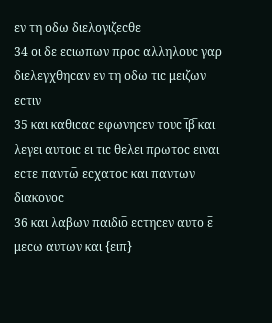εν τη οδω διελογιζεϲθε
34 οι δε εϲιωπων προϲ αλληλουϲ γαρ διελεγχθηϲαν εν τη οδω τιϲ μειζων εϲτιν
35 και καθιϲαϲ εφωνηϲεν τουϲ ι̅β̅ και λεγει αυτοιϲ ει τιϲ θελει πρωτοϲ ειναι εϲτε παντω̅ εϲχατοϲ και παντων διακονοϲ
36 και λαβων παιδιο̅ εϲτηϲεν αυτο ε̅ μεϲω αυτων και {ειπ}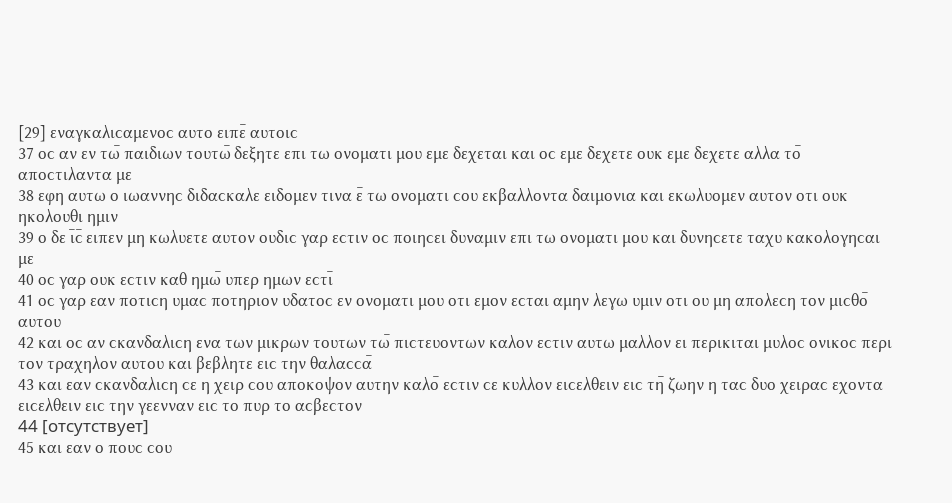[29] εναγκαλιϲαμενοϲ αυτο ειπε̅ αυτοιϲ
37 οϲ αν εν τω̅ παιδιων τουτω̅ δεξητε επι τω ονοματι μου εμε δεχεται και οϲ εμε δεχετε ουκ εμε δεχετε αλλα το̅ αποϲτιλαντα με
38 εφη αυτω ο ιωαννηϲ διδαϲκαλε ειδομεν τινα ε̅ τω ονοματι ϲου εκβαλλοντα δαιμονια και εκωλυομεν αυτον οτι ουκ ηκολουθι ημιν
39 ο δε ι̅ϲ̅ ειπεν μη κωλυετε αυτον ουδιϲ γαρ εϲτιν οϲ ποιηϲει δυναμιν επι τω ονοματι μου και δυνηϲετε ταχυ κακολογηϲαι με
40 οϲ γαρ ουκ εϲτιν καθ ημω̅ υπερ ημων εϲτι̅
41 οϲ γαρ εαν ποτιϲη υμαϲ ποτηριον υδατοϲ εν ονοματι μου οτι εμον εϲται αμην λεγω υμιν οτι ου μη απολεϲη τον μιϲθο̅ αυτου
42 και οϲ αν ϲκανδαλιϲη ενα των μικρων τουτων τω̅ πιϲτευοντων καλον εϲτιν αυτω μαλλον ει περικιται μυλοϲ ονικοϲ περι τον τραχηλον αυτου και βεβλητε ειϲ την θαλαϲϲα̅
43 και εαν ϲκανδαλιϲη ϲε η χειρ ϲου αποκοψον αυτην καλο̅ εϲτιν ϲε κυλλον ειϲελθειν ειϲ τη̅ ζωην η ταϲ δυο χειραϲ εχοντα ειϲελθειν ειϲ την γεενναν ειϲ το πυρ το αϲβεϲτον
44 [отсутствует]
45 και εαν ο πουϲ ϲου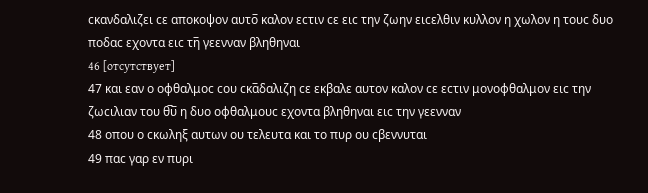ϲκανδαλιζει ϲε αποκοψον αυτο̅ καλον εϲτιν ϲε ειϲ την ζωην ειϲελθιν κυλλον η χωλον η τουϲ δυο ποδαϲ εχοντα ειϲ τη̅ γεενναν βληθηναι
46 [отсутствует]
47 και εαν ο οφθαλμοϲ ϲου ϲκα̅δαλιζη ϲε εκβαλε αυτον καλον ϲε εϲτιν μονοφθαλμον ειϲ την ζωϲιλιαν του θ̅υ̅ η δυο οφθαλμουϲ εχοντα βληθηναι ειϲ την γεενναν
48 οπου ο ϲκωληξ αυτων ου τελευτα και το πυρ ου ϲβεννυται
49 παϲ γαρ εν πυρι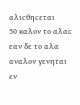αλιϲθηϲεται
50 καλον το αλαϲ εαν δε το αλα αναλον γενηται εν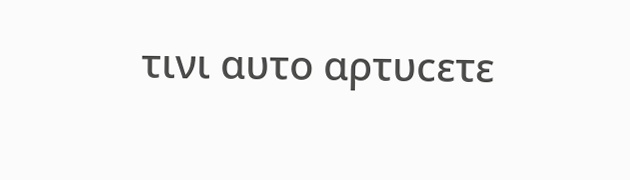τινι αυτο αρτυϲετε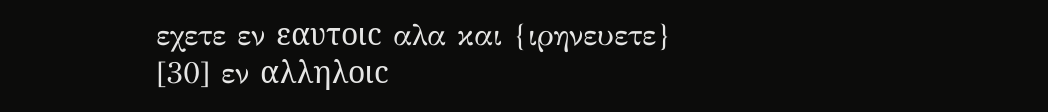εχετε εν εαυτοιϲ αλα και {ιρηνευετε}
[30] εν αλληλοιϲ